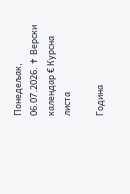Понедељак, 06.07.2026. ✝ Верски календар € Курсна листа

Година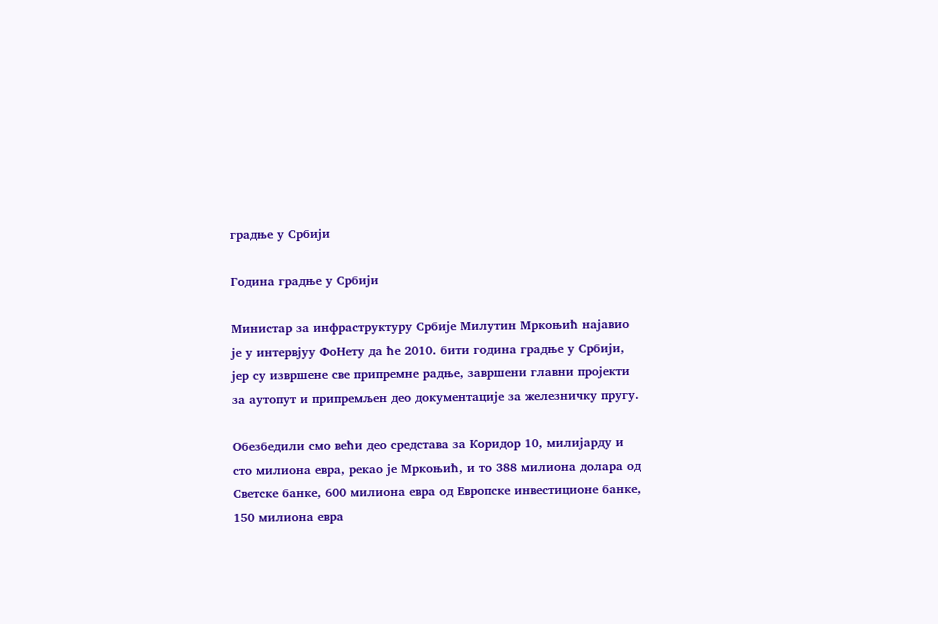градње у Србији

Година градње у Србији

Министар за инфраструктуру Србије Милутин Мркоњић најавио је у интервјуу ФоНету да ће 2010. бити година градње у Србији, јер су извршене све припремне радње, завршени главни пројекти за аутопут и припремљен део документације за железничку пругу.

Обезбедили смо већи део средстава за Коридор 10, милијарду и сто милиона евра, рекао је Мркоњић, и то 388 милиона долара од Светске банке, 600 милиона евра од Европске инвестиционе банке, 150 милиона евра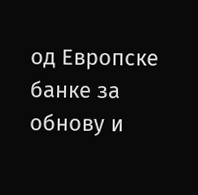од Европске банке за обнову и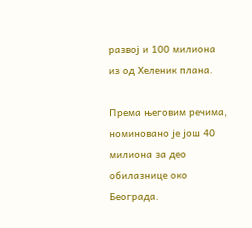развој и 100 милиона из од Хеленик плана.

Према његовим речима, номиновано је још 40 милиона за део обилазнице око Београда.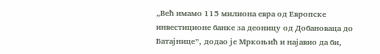„Већ имамо 115 милиона евра од Европске инвестиционе банке за деоницу од Добановаца до Батајнице”, додао је Мркоњић и најавио да би,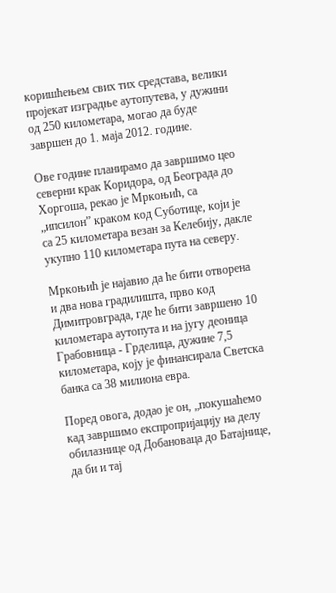коришћењем свих тих средстава, велики пројекат изградње аутопутева, у дужини од 250 километара, могао да буде завршен до 1. маја 2012. године.

Ове године планирамо да завршимо цео северни крак Коридора, од Београда до Хоргоша, рекао је Мркоњић, са „ипсилон” краком код Суботице, који је са 25 километара везан за Келебију, дакле укупно 110 километара пута на северу.

Мркоњић је најавио да ће бити отворена и два нова градилишта, прво код Димитровграда, где ће бити завршено 10 километара аутопута и на југу деоница Грабовница - Грделица, дужине 7,5 километара, коју је финансирала Светска банка са 38 милиона евра.

Поред овога, додао је он, „покушаћемо кад завршимо експропријацију на делу обилазнице од Добановаца до Батајнице, да би и тај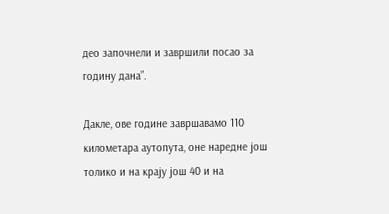део започнели и завршили посао за годину дана”.

Дакле, ове године завршавамо 110 километара аутопута, оне наредне још толико и на крају још 40 и на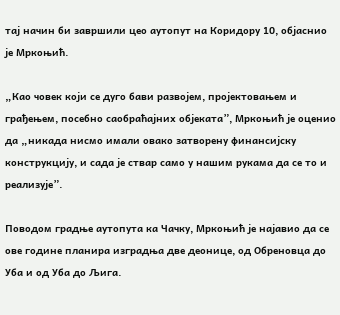тај начин би завршили цео аутопут на Коридору 10, објаснио је Мркоњић.

„Као човек који се дуго бави развојем, пројектовањем и грађењем, посебно саобраћајних објеката”, Мркоњић је оценио да „никада нисмо имали овако затворену финансијску конструкцију, и сада је ствар само у нашим рукама да се то и реализује”.

Поводом градње аутопута ка Чачку, Мркоњић је најавио да се ове године планира изградња две деонице, од Обреновца до Уба и од Уба до Љига.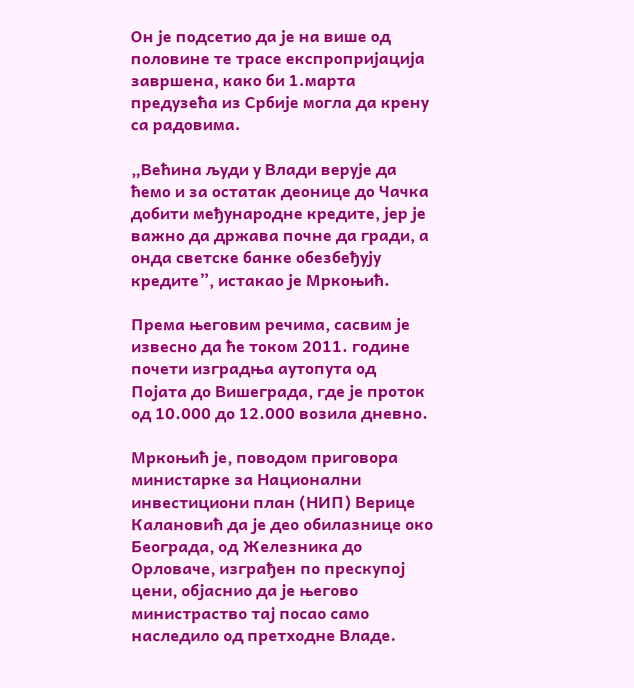Он је подсетио да је на више од половине те трасе експропријација завршена, како би 1.марта предузећа из Србије могла да крену са радовима.

„Већина људи у Влади верује да ћемо и за остатак деонице до Чачка добити међународне кредите, јер је важно да држава почне да гради, а онда светске банке обезбеђују кредите”, истакао је Мркоњић.

Према његовим речима, сасвим је извесно да ће током 2011. године почети изградња аутопута од Појата до Вишеграда, где је проток од 10.000 до 12.000 возила дневно.

Мркоњић је, поводом приговора министарке за Национални инвестициони план (НИП) Верице Калановић да је део обилазнице око Београда, од Железника до Орловаче, изграђен по прескупој цени, објаснио да је његово министраство тај посао само наследило од претходне Владе.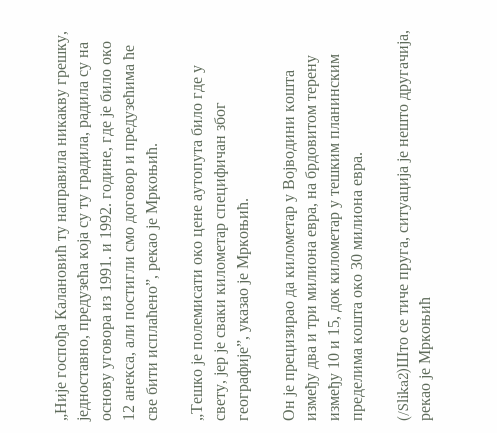„Није госпођа Калановић ту направила никакву грешку, једноставно, предузећа која су ту градила, радила су на основу уговора из 1991. и 1992. године, где је било око 12 анекса, али постигли смо договор и предузећима ће све бити исплаћено”, рекао је Мркоњић.

„Тешко је полемисати око цене аутопута било где у свету, јер је сваки километар специфичан због географије”, указао је Мркоњић.

Он је прецизирао да километар у Војводини кошта између два и три милиона евра, на брдовитом терену између 10 и 15, док километар у тешким планинским пределима кошта око 30 милиона евра.

(/Slika2)Што се тиче пруга, ситуација је нешто другачија, рекао је Мркоњић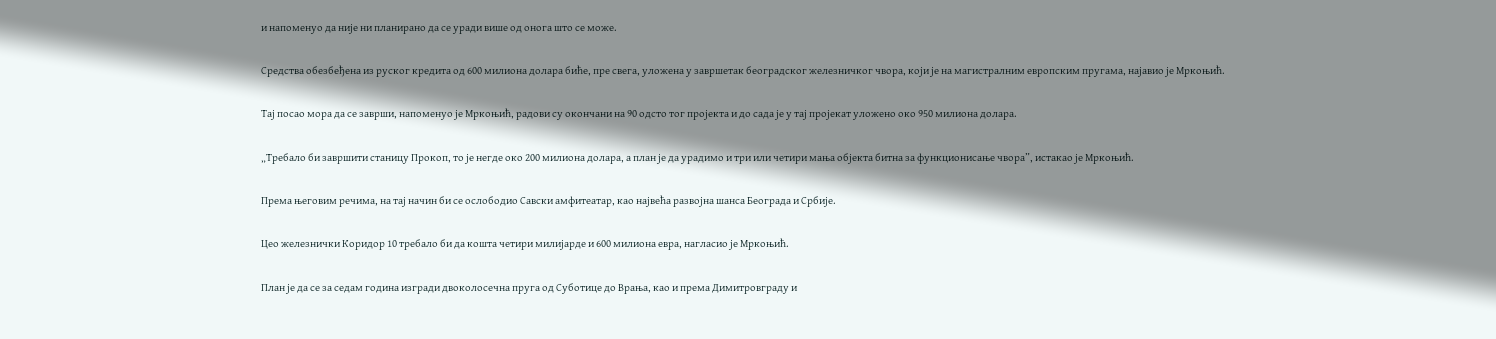и напоменуо да није ни планирано да се уради више од онога што се може.

Средства обезбеђена из руског кредита од 600 милиона долара биће, пре свега, уложена у завршетак београдског железничког чвора, који је на магистралним европским пругама, најавио је Мркоњић.

Тај посао мора да се заврши, напоменуо је Мркоњић, радови су окончани на 90 одсто тог пројекта и до сада је у тај пројекат уложено око 950 милиона долара.

„Требало би завршити станицу Прокоп, то је негде око 200 милиона долара, а план је да урадимо и три или четири мања објекта битна за функционисање чвора”, истакао је Мркоњић.

Према његовим речима, на тај начин би се ослободио Савски амфитеатар, као највећа развојна шанса Београда и Србије.

Цео железнички Коридор 10 требало би да кошта четири милијарде и 600 милиона евра, нагласио је Мркоњић.

План је да се за седам година изгради двоколосечна пруга од Суботице до Врања, као и према Димитровграду и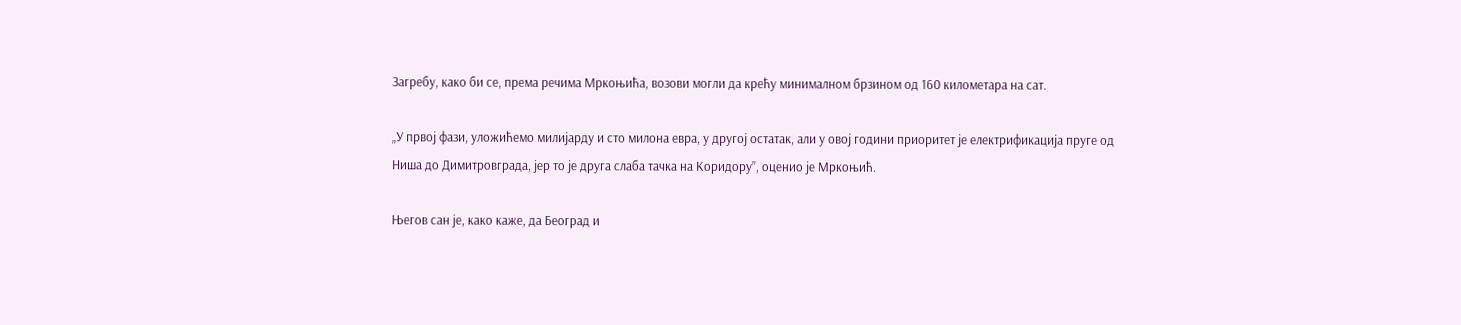Загребу, како би се, према речима Мркоњића, возови могли да крећу минималном брзином од 160 километара на сат.

„У првој фази, уложићемо милијарду и сто милона евра, у другој остатак, али у овој години приоритет је електрификација пруге од Ниша до Димитровграда, јер то је друга слаба тачка на Коридору”, оценио је Мркоњић.

Његов сан је, како каже, да Београд и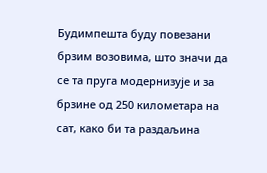Будимпешта буду повезани брзим возовима, што значи да се та пруга модернизује и за брзине од 250 километара на сат, како би та раздаљина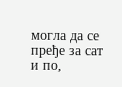могла да се пређе за сат и по,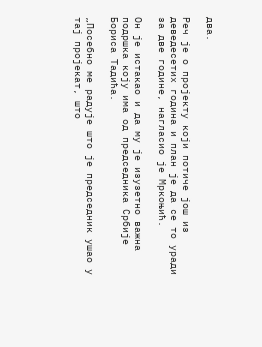два.

Реч је о пројекту који потиче још из деведесетих година и план је да се то уради за две године, нагласио је Мркоњић.

Он је истакао и да му је изузетно важна подршка коју има од председника Србије Бориса Тадића.

„Посебно ме радује што је председник ушао у тај пројекат, што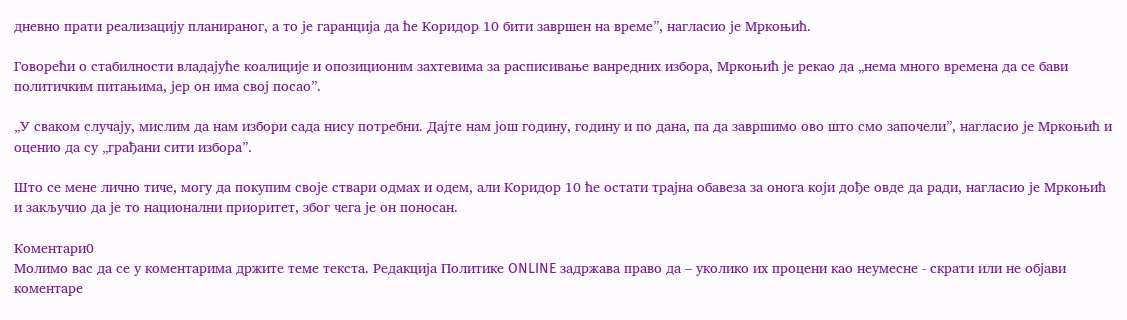дневно прати реализацију планираног, а то је гаранција да ће Коридор 10 бити завршен на време”, нагласио је Мркоњић.

Говорећи о стабилности владајуће коалиције и опозиционим захтевима за расписивање ванредних избора, Мркоњић је рекао да „нема много времена да се бави политичким питањима, јер он има свој посао”.

„У сваком случају, мислим да нам избори сада нису потребни. Дајте нам још годину, годину и по дана, па да завршимо ово што смо започели”, нагласио је Мркоњић и оценио да су „грађани сити избора”.

Што се мене лично тиче, могу да покупим своје ствари одмах и одем, али Коридор 10 ће остати трајна обавеза за онога који дође овде да ради, нагласио је Мркоњић и закључио да је то национални приоритет, због чега је он поносан.

Коментари0
Молимо вас да се у коментарима држите теме текста. Редакција Политике ONLINE задржава право да – уколико их процени као неумесне - скрати или не објави коментаре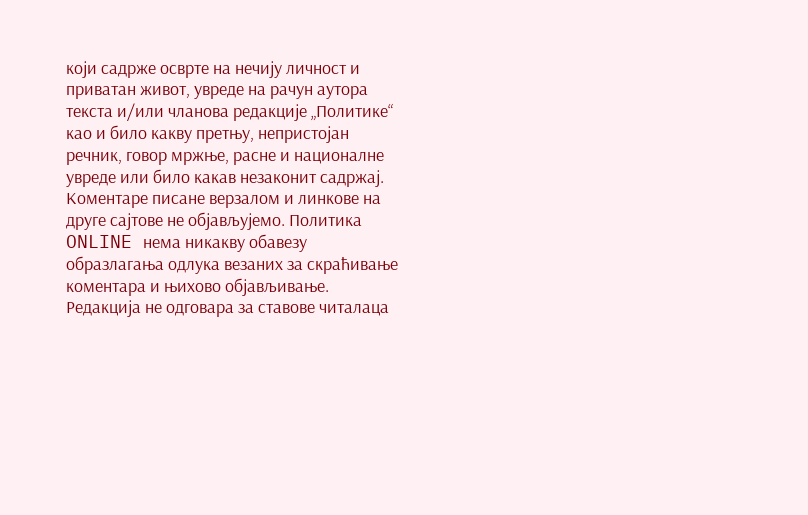који садрже осврте на нечију личност и приватан живот, увреде на рачун аутора текста и/или чланова редакције „Политике“ као и било какву претњу, непристојан речник, говор мржње, расне и националне увреде или било какав незаконит садржај. Коментаре писане верзалом и линкове на друге сајтове не објављујемо. Политика ONLINE нема никакву обавезу образлагања одлука везаних за скраћивање коментара и њихово објављивање. Редакција не одговара за ставове читалаца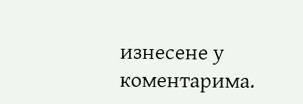изнесене у коментарима.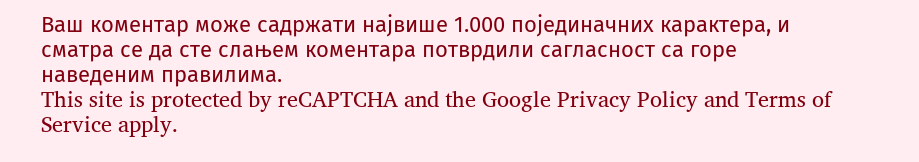Ваш коментар може садржати највише 1.000 појединачних карактера, и сматра се да сте слањем коментара потврдили сагласност са горе наведеним правилима.
This site is protected by reCAPTCHA and the Google Privacy Policy and Terms of Service apply.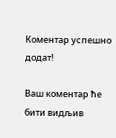Комeнтар успeшно додат!

Ваш комeнтар ћe бити видљив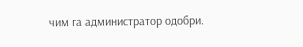чим га администратор одобри.